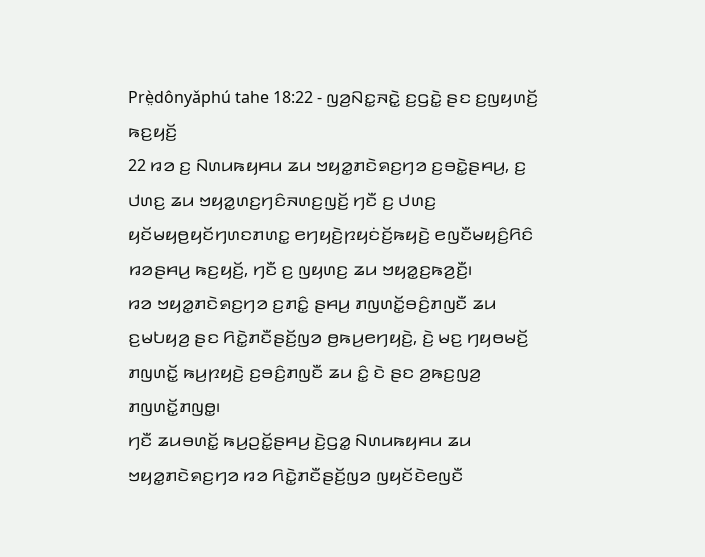Prè̤dônyǎphú tahe 18:22 - ꤜꤤ꤬ꤡꤢ꤭ꤏꤢꤧ꤭ ꤢ꤬ꤞꤢꤧ꤭ ꤔꤢ ꤢ꤬ꤜꤟꤛꤢꤩ꤬ ꤒꤢ꤬ꤟꤢꤩ꤬
22 ꤙꤤ ꤢ꤬ ꤡꤛꤣꤒꤟꤌꤣ ꤘꤣ ꤠꤟꤤ꤭ꤊꤢꤧꤎꤢ꤬ꤚꤤ ꤢ꤬ꤋꤢꤧ꤭ꤔꤌꤣ꤬, ꤢ꤬ ꤓꤛꤢ꤬ ꤘꤣ ꤠꤟꤤ꤭ꤛꤢ꤬ꤚꤢꤨꤏꤛꤢ꤬ꤜꤢꤩ꤬ ꤚꤢꤪ ꤢ꤬ ꤓꤛꤢ꤬ ꤟꤢꤩꤗꤟꤥ꤬ꤟꤢꤩꤚꤛꤢꤊꤛꤢ꤭ ꤕꤚꤟꤢꤧ꤬ꤐꤟꤢꤦꤢꤩ꤬ꤒꤟꤢꤧ꤬ ꤕꤜꤢꤪꤗꤟꤢꤨ꤬ꤖꤢꤨ ꤙꤤꤔꤌꤣ꤬ ꤒꤢ꤬ꤟꤢꤩ꤬, ꤚꤢꤪ ꤢ꤬ ꤜꤟꤛꤢ꤬ ꤘꤣ ꤠꤟꤤ꤭ꤢ꤬ꤒꤤ꤬ꤢꤪ꤬꤯
ꤙꤤ ꤠꤟꤤ꤭ꤊꤢꤧꤎꤢ꤬ꤚꤤ ꤢ꤬ꤊꤢꤨ꤭ ꤔꤌꤣ꤬ ꤊꤜꤛꤢꤩ꤭ꤋꤢꤨ꤬ꤊꤜꤢꤪ ꤘꤣ ꤢ꤬ꤗꤝꤟꤤ꤬ ꤔꤢ ꤖꤢꤧ꤭ꤊꤢꤪꤔꤢꤩ꤬ꤜꤤ ꤥ꤬ꤒꤣ꤬ꤕꤚꤟꤢꤧ꤬, ꤢꤧ꤬ ꤗꤢ꤬ ꤚꤟꤥꤗꤢꤩ꤬ ꤊꤜꤛꤢꤩ꤭ ꤒꤣ꤬ꤐꤟꤢꤧ꤬ ꤢ꤬ꤋꤢꤨ꤬ꤊꤜꤢꤪ ꤘꤣ ꤢꤨ꤭ ꤢꤧ ꤔꤢ ꤤ꤬ꤒꤢ꤬ꤜꤤ꤬ ꤊꤜꤛꤢꤩ꤭ꤊꤜꤥ꤭꤯
ꤚꤢꤪ ꤘꤣꤋꤛꤢꤩ꤭ ꤒꤣ꤬ꤑꤢꤩ꤭ꤔꤌꤣ꤬ ꤢꤧ꤬ꤞꤤ꤭ ꤡꤛꤣꤒꤟꤌꤣ ꤘꤣ ꤠꤟꤤ꤭ꤊꤢꤧꤎꤢ꤬ꤚꤤ ꤙꤤ ꤖꤢꤧ꤭ꤊꤢꤪꤔꤢꤩ꤬ꤜꤤ ꤜꤟꤢꤩꤢꤧꤕꤜꤢꤪ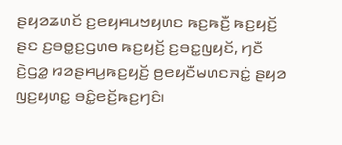ꤔꤟꤤꤘꤛꤢꤩ ꤢ꤬ꤕꤟꤌꤣꤠꤟꤛꤢ ꤒꤢ꤬ꤒꤢꤪ꤬ ꤒꤢ꤬ꤟꤢꤩ꤬ ꤔꤢ ꤢ꤬ꤋꤥ꤭ꤢ꤬ꤞꤛꤥ ꤒꤢ꤬ꤟꤢꤩ꤬ ꤢ꤬ꤋꤢ꤭ꤜꤟꤢꤩ, ꤚꤢꤪ ꤢꤧ꤬ꤞꤤ꤭ ꤙꤤꤔꤌꤣ꤬ꤒꤢ꤬ꤟꤢꤩ꤬ ꤥ꤬ꤕꤟꤢꤪꤗꤛꤢꤏꤢꤦ꤭ ꤔꤟꤤ ꤜꤢ꤬ꤟꤛꤢ꤭ ꤋꤢꤨ꤭ꤕꤢꤩ꤬ꤒꤢ꤬ꤚꤢꤨ꤯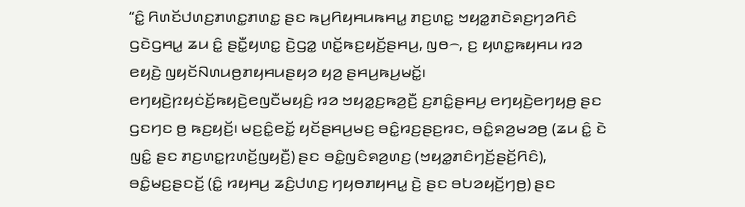“ꤢꤨ꤭ ꤖꤛꤢꤩꤓꤛꤢ꤬ꤊꤛꤢ꤭ꤊꤛꤢ꤭ ꤔꤢ ꤒꤣ꤬ꤖꤟꤌꤣꤒꤌꤣ꤭ ꤊꤢ꤬ꤛꤢ꤭ ꤠꤟꤤ꤭ꤊꤢꤧꤎꤢ꤬ꤚꤤꤖꤢꤨ ꤞꤢꤧꤞꤌꤣ꤭ ꤘꤣ ꤢꤨ꤭ ꤔꤢꤪ꤭ꤟꤛꤢ꤭ ꤢꤧ꤬ꤞꤤ꤭ ꤛꤢꤩ꤭ꤒꤢ꤬ꤟꤢꤩ꤬ꤔꤌꤣ꤬, ꤜꤥ꤮, ꤢ꤬ ꤟꤛꤢ꤭ꤒꤟꤌꤣ ꤙꤤ ꤕꤟꤢꤧ꤬ ꤜꤟꤢꤩꤡꤛꤣꤥ꤬ꤊꤟꤌꤣꤔꤟꤤ ꤟꤤ꤬ ꤔꤌꤣ꤬ꤒꤣ꤬ꤗꤢꤩ꤭꤯
ꤕꤚꤟꤢꤧ꤬ꤐꤟꤢꤦꤢꤩ꤬ꤒꤟꤢꤧ꤬ꤕꤜꤢꤪꤗꤟꤢꤨ꤬ ꤙꤤ ꤠꤟꤤ꤭ꤢ꤬ꤒꤤ꤬ꤢꤪ꤬ ꤢ꤬ꤊꤢꤨ꤭ꤔꤌꤣ꤬ ꤕꤚꤟꤢꤧ꤬ꤕꤚꤟꤥ꤬ ꤔꤢ ꤞꤢꤚꤢ ꤥ꤬ ꤒꤢ꤬ꤟꤢꤩ꤬꤯ ꤗꤢ꤬ꤢꤨ꤭ꤕꤢꤩ꤭ ꤟꤢꤩꤔꤌꤣ꤬ꤗꤢ꤬ ꤋꤢꤨ꤭ꤙꤢ꤬ꤔꤢ꤬ꤙꤢ, ꤋꤢꤨ꤭ꤎꤤ꤬ꤗꤤꤥ꤬ (ꤘꤣ ꤢꤨ꤭ ꤢꤧ ꤜꤢꤨ꤭ ꤔꤢ ꤊꤢ꤬ꤛꤢ꤭ꤐꤛꤢꤩ꤬ꤜꤟꤢꤪ꤬) ꤔꤢ ꤋꤢꤨ꤭ꤜꤢꤨꤎꤤ꤬ꤛꤢ꤬ (ꤠꤟꤤ꤭ꤊꤢꤨꤚꤢꤩ꤬ꤔꤢꤩ꤬ꤖꤢꤨ), ꤋꤢꤨ꤭ꤗꤢ꤬ꤔꤢꤢꤩ꤬ (ꤢꤨ꤭ ꤙꤟꤌꤣ꤬ ꤘꤢꤨ꤬ꤓꤛꤢ꤬ ꤚꤟꤥꤊꤟꤌꤣ꤭ ꤢꤧ꤬ ꤔꤢ ꤋꤝꤤꤟꤢꤩ꤬ꤚꤥ꤬) ꤔꤢ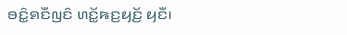ꤋꤢꤨ꤭ꤎꤢꤪꤜꤢꤨ ꤛꤢꤩ꤭ꤒꤢ꤬ꤟꤢꤩ꤬ ꤟꤢꤪ꤯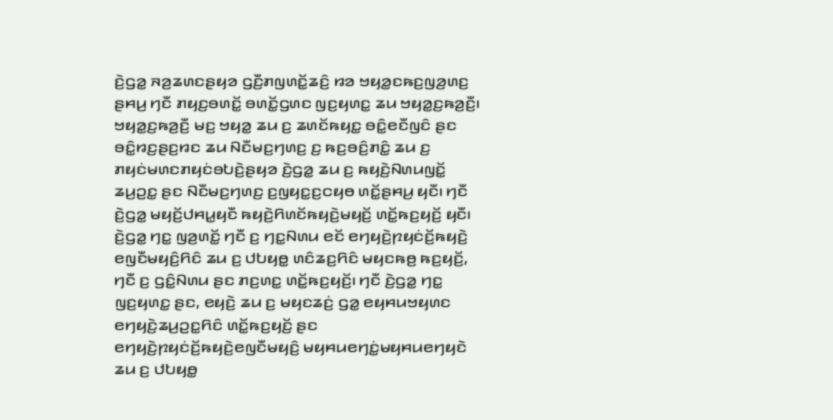ꤢꤧ꤬ꤞꤤ꤭ ꤏꤤ꤬ꤘꤛꤢꤔꤟꤤ ꤞꤢꤪ꤬ꤊꤜꤛꤢꤩ꤭ꤘꤢꤨ꤬ ꤙꤤ ꤠꤟꤤ꤭ꤢꤒꤢ꤬ꤜꤤ꤬ꤛꤢ꤬ ꤔꤌꤣ꤬ ꤚꤢꤪ ꤊꤟꤢ꤬ꤋꤛꤢꤩ꤭ ꤋꤛꤢꤩ꤭ꤞꤛꤢ ꤜꤢ꤬ꤟꤛꤢ꤭ ꤘꤣ ꤠꤟꤤ꤭ꤢ꤬ꤒꤤ꤬ꤢꤪ꤬꤯ ꤠꤟꤤ꤭ꤢ꤬ꤒꤤ꤬ꤢꤪ꤬ ꤗꤢ꤬ ꤠꤟꤤ꤭ ꤘꤣ ꤢ꤬ ꤘꤛꤢꤩꤒꤟꤢ꤭ ꤋꤢꤨ꤭ꤕꤢꤪꤜꤢꤨ ꤔꤢ ꤋꤢꤨ꤭ꤙꤢ꤬ꤔꤢ꤬ꤙꤢ ꤘꤣ ꤡꤢꤪꤗꤢ꤬ꤚꤛꤢ꤬ ꤢ꤬ ꤒꤢ꤬ꤋꤢꤨ꤬ꤊꤢꤨ꤭ ꤘꤣ ꤢ꤬ ꤊꤟꤢꤦꤗꤛꤢꤊꤟꤢꤦꤋꤝꤢꤧ꤬ꤔꤟꤤ ꤢꤧ꤬ꤞꤤ꤭ ꤘꤣ ꤢ꤬ ꤒꤟꤢꤧ꤬ꤡꤛꤣꤜꤢꤩ꤭ ꤘꤣ꤬ꤑꤢ꤭ ꤔꤢ ꤡꤢꤪꤗꤢ꤬ꤚꤛꤢ꤬ ꤢ꤬ꤜꤟꤢ꤭ꤢ꤬ꤍꤟꤥ ꤛꤢꤩ꤭ꤔꤌꤣ꤬ ꤟꤢꤪ꤯ ꤚꤢꤪ ꤢꤧ꤬ꤞꤤ꤭ ꤗꤟꤢꤩ꤬ꤓꤌꤣ꤭ꤟꤢꤪ ꤒꤟꤢꤧ꤬ꤖꤛꤢꤩꤒꤟꤢꤧ꤬ꤗꤟꤢꤩ꤬ ꤛꤢꤩ꤭ꤒꤢ꤬ꤟꤢꤩ꤬ ꤟꤢꤪ꤯
ꤢꤧ꤬ꤞꤤ꤭ ꤚꤢ꤭ ꤜꤤ꤬ꤛꤢꤩ꤭ ꤚꤢꤪ ꤢ꤬ ꤚꤢ꤭ꤡꤛꤣ ꤕꤢꤩ ꤕꤚꤟꤢꤧ꤬ꤐꤟꤢꤦꤢꤩ꤬ꤒꤟꤢꤧ꤬ ꤕꤜꤢꤪꤗꤟꤢꤨ꤬ꤖꤢꤨ ꤘꤣ ꤢ꤬ ꤓꤝꤟꤥ꤭ ꤛꤢꤨꤘꤢ꤬ꤖꤢꤨ ꤗꤟꤢꤒꤥ꤬ ꤒꤢ꤬ꤟꤢꤩ꤬, ꤚꤢꤪ ꤢ꤬ ꤞꤢꤨ꤭ꤡꤛꤣ ꤔꤢ ꤊꤢ꤬ꤛꤢ꤭ ꤛꤢꤩ꤭ꤒꤢ꤬ꤟꤢꤩ꤬꤯ ꤚꤢꤪ ꤢꤧ꤬ꤞꤤ꤭ ꤚꤢ꤭ ꤜꤢ꤬ꤟꤛꤢ꤭ ꤔꤢ, ꤕꤟꤢꤧ꤬ ꤘꤣ ꤢ꤬ ꤗꤟꤢꤘꤢꤦ꤬ ꤞꤤ꤭ ꤕꤟꤌꤣꤠꤟꤛꤢ ꤕꤚꤟꤢꤧ꤬ꤘꤣ꤬ꤑꤢ꤭ꤖꤢꤨ ꤛꤢꤩ꤭ꤒꤢ꤬ꤟꤢꤩ꤬ ꤔꤢ ꤕꤚꤟꤢꤧ꤬ꤐꤟꤢꤦꤢꤩ꤬ꤒꤟꤢꤧ꤬ꤕꤜꤢꤪꤗꤟꤢꤨ꤬ ꤗꤟꤌꤣꤕꤚꤢꤦ꤭ꤗꤟꤌꤣꤕꤚꤟꤢꤧ ꤘꤣ ꤢ꤬ ꤓꤝꤟꤥ꤭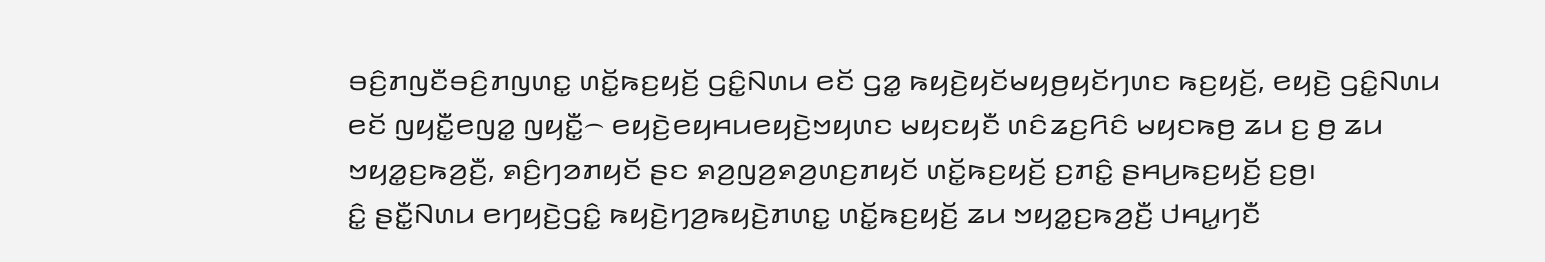ꤋꤢꤨ꤬ꤊꤜꤢꤪꤋꤢꤨ꤬ꤊꤜꤛꤢ꤭ ꤛꤢꤩ꤭ꤒꤢ꤬ꤟꤢꤩ꤬ ꤞꤢꤨ꤭ꤡꤛꤣ ꤕꤢꤩ ꤞꤤ꤭ ꤒꤟꤢꤧ꤬ꤟꤢꤩꤗꤟꤥ꤬ꤟꤢꤩꤚꤛꤢ ꤒꤢ꤬ꤟꤢꤩ꤬, ꤕꤟꤢꤧ꤬ ꤞꤢꤨ꤭ꤡꤛꤣ ꤕꤢꤩ ꤜꤟꤢꤪ꤭ꤕꤜꤤ꤭ ꤜꤟꤢꤪ꤭꤮ ꤕꤟꤢꤧ꤬ꤕꤟꤌꤣꤕꤟꤢꤧ꤬ꤠꤟꤛꤢ ꤗꤟꤢꤟꤢꤪ ꤛꤢꤨꤘꤢ꤬ꤖꤢꤨ ꤗꤟꤢꤒꤥ꤬ ꤘꤣ ꤢ꤬ ꤥ꤬ ꤘꤣ ꤠꤟꤤ꤭ꤢ꤬ꤒꤤ꤬ꤢꤪ꤬, ꤎꤢꤨ꤬ꤚꤤꤊꤟꤢꤩ ꤔꤢ ꤎꤤ꤬ꤜꤤ꤬ꤎꤤ꤬ꤛꤢ꤬ꤊꤟꤢꤩ ꤛꤢꤩ꤭ꤒꤢ꤬ꤟꤢꤩ꤬ ꤢ꤬ꤊꤢꤨ꤭ ꤔꤌꤣ꤬ꤒꤢ꤬ꤟꤢꤩ꤬ ꤢ꤬ꤥ꤬꤯
ꤢꤨ꤭ ꤔꤢꤪ꤭ꤡꤛꤣ ꤕꤚꤟꤢꤧ꤬ꤞꤢꤨ꤭ ꤒꤟꤢꤧ꤬ꤚꤤ꤬ꤒꤟꤢꤧ꤬ꤊꤛꤢ꤭ ꤛꤢꤩ꤭ꤒꤢ꤬ꤟꤢꤩ꤬ ꤘꤣ ꤠꤟꤤ꤭ꤢ꤬ꤒꤤ꤬ꤢꤪ꤬ ꤓꤌꤣ꤭ꤚꤢꤪ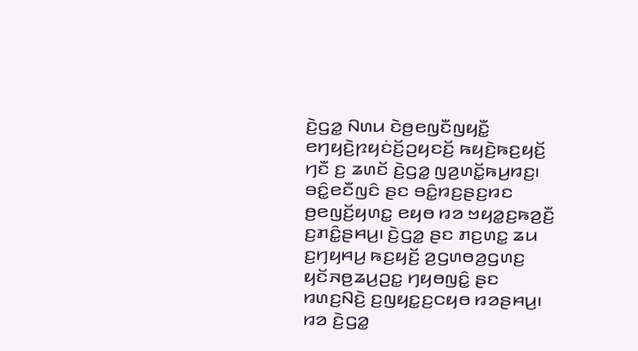ꤢꤧ꤬ꤞꤤ꤭ ꤡꤛꤣ ꤢꤧꤥ꤬ꤕꤜꤢꤪꤜꤟꤢꤪ꤭ ꤕꤚꤟꤢꤧ꤬ꤐꤟꤢꤦꤢꤩ꤬ꤑꤟꤢꤢꤩ꤬ ꤒꤟꤢꤧ꤬ꤒꤢ꤬ꤟꤢꤩ꤬ ꤚꤢꤪ ꤢ꤬ ꤘꤛꤢꤩ ꤢꤧ꤬ꤞꤤ꤭ ꤜꤤ꤬ꤛꤢꤩ꤭ꤒꤣ꤬ꤙꤢ꤬꤯
ꤋꤢꤨ꤭ꤕꤢꤪꤜꤢꤨ ꤔꤢ ꤋꤢꤨ꤭ꤙꤢ꤬ꤔꤢ꤬ꤙꤢ ꤥ꤬ꤕꤜꤢꤩ꤬ꤟꤛꤢ꤭ ꤕꤟꤥ ꤙꤤ ꤠꤟꤤ꤭ꤢ꤬ꤒꤤ꤬ꤢꤪ꤬ ꤢ꤬ꤊꤢꤨ꤭ꤔꤌꤣ꤬꤯ ꤢꤧ꤬ꤞꤤ꤭ ꤔꤢ ꤊꤢ꤬ꤛꤢ꤭ ꤘꤣ ꤢ꤬ꤚꤟꤌꤣ꤬ ꤒꤢ꤬ꤟꤢꤩ꤬ ꤤ꤬ꤞꤛꤥꤤ꤬ꤞꤛꤢ꤬ ꤟꤢꤩꤏꤥ꤬ꤘꤣ꤬ꤑꤢ꤭ ꤚꤟꤥꤜꤢꤨ꤭ ꤔꤢ ꤙꤛꤢ꤬ꤡꤢꤧ꤬ ꤢ꤬ꤜꤟꤢ꤭ꤢ꤬ꤍꤟꤥ ꤙꤤꤔꤌꤣ꤬꤯
ꤙꤤ ꤢꤧ꤬ꤞꤤ꤭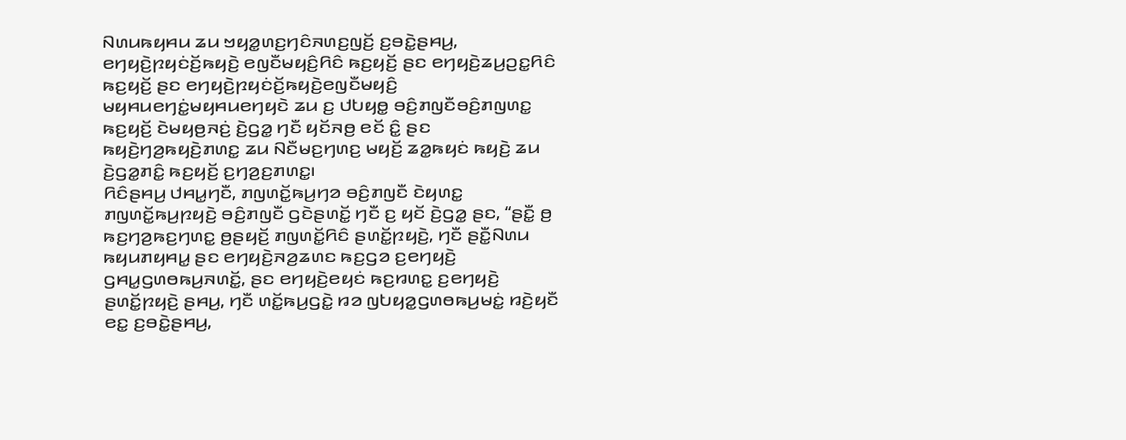ꤡꤛꤣꤒꤟꤌꤣ ꤘꤣ ꤠꤟꤤ꤭ꤛꤢ꤬ꤚꤢꤨꤏꤛꤢ꤬ꤜꤢꤩ꤬ ꤢ꤬ꤋꤢꤧ꤭ꤔꤌꤣ꤬, ꤕꤚꤟꤢꤧ꤬ꤐꤟꤢꤦꤢꤩ꤬ꤒꤟꤢꤧ꤬ ꤕꤜꤢꤪꤗꤟꤢꤨ꤬ꤖꤢꤨ ꤒꤢ꤬ꤟꤢꤩ꤬ ꤔꤢ ꤕꤚꤟꤢꤧ꤬ꤘꤣ꤬ꤑꤢ꤭ꤖꤢꤨ ꤒꤢ꤬ꤟꤢꤩ꤬ ꤔꤢ ꤕꤚꤟꤢꤧ꤬ꤐꤟꤢꤦꤢꤩ꤬ꤒꤟꤢꤧ꤬ꤕꤜꤢꤪꤗꤟꤢꤨ꤬ ꤗꤟꤌꤣꤕꤚꤢꤦ꤭ꤗꤟꤌꤣꤕꤚꤟꤢꤧ ꤘꤣ ꤢ꤬ ꤓꤝꤟꤥ꤭ ꤋꤢꤨ꤬ꤊꤜꤢꤪꤋꤢꤨ꤬ꤊꤜꤛꤢ꤭ ꤒꤢ꤬ꤟꤢꤩ꤬ ꤢꤧꤗꤟꤥ꤬ꤏꤢꤦ꤬ ꤢꤧ꤬ꤞꤤ꤭ ꤚꤢꤪ ꤟꤢꤩꤏꤥ꤬ ꤕꤢꤩ ꤢꤨ꤭ ꤔꤢ ꤒꤟꤢꤧ꤬ꤚꤤ꤬ꤒꤟꤢꤧ꤬ꤊꤛꤢ꤭ ꤘꤣ ꤡꤢꤪꤗꤢ꤬ꤚꤛꤢ꤬ ꤗꤟꤢꤩ꤬ ꤘꤤ꤭ꤒꤟꤢꤦ ꤒꤟꤢꤧ꤬ ꤘꤣ ꤢꤧ꤬ꤞꤤ꤭ꤊꤢꤨ꤭ ꤒꤢ꤬ꤟꤢꤩ꤬ ꤢ꤬ꤚꤤ꤬ꤢ꤬ꤊꤛꤢ꤭꤯
ꤖꤢꤨꤔꤌꤣ꤬ ꤓꤌꤣ꤭ꤚꤢꤪ, ꤊꤜꤛꤢꤩ꤭ꤒꤣ꤬ꤚꤤ ꤋꤢꤨ꤬ꤊꤜꤢꤪ ꤢꤧꤟꤛꤢ꤭ ꤊꤜꤛꤢꤩ꤭ꤒꤣ꤬ꤐꤟꤢꤧ꤬ ꤋꤢꤨ꤬ꤊꤜꤢꤪ ꤞꤢꤧꤔꤛꤢꤩ꤭ ꤚꤢꤪ ꤢ꤬ ꤟꤢꤩ ꤢꤧ꤬ꤞꤤ꤭ ꤔꤢ, “ꤔꤢꤪ꤭ ꤥ꤬ ꤒꤢ꤬ꤚꤤ꤬ꤒꤢ꤬ꤚꤛꤢ꤭ ꤥ꤬ꤔꤟꤢꤩ꤬ ꤊꤜꤛꤢꤩ꤭ꤖꤢꤨ ꤔꤛꤢꤩ꤭ꤐꤟꤢꤧ꤬, ꤚꤢꤪ ꤔꤢꤪ꤭ꤡꤛꤣ ꤒꤟꤣꤊꤟꤌꤣ꤭ ꤔꤢ ꤕꤚꤟꤢꤧ꤬ꤏꤤ꤬ꤘꤛꤢ ꤒꤢ꤬ꤞꤤ ꤢ꤬ꤕꤚꤟꤢꤧ꤬ ꤞꤌꤣ꤭ꤞꤛꤥꤒꤣ꤬ꤏꤛꤢꤩ꤭, ꤔꤢ ꤕꤚꤟꤢꤧ꤬ꤕꤟꤢꤦ ꤒꤢ꤬ꤙꤛꤢ꤭ ꤢ꤬ꤕꤚꤟꤢꤧ꤬ ꤔꤛꤢꤩ꤭ꤐꤟꤢꤧ꤬ ꤔꤌꤣ꤬, ꤚꤢꤪ ꤛꤢꤩ꤭ꤒꤣ꤬ꤞꤢꤧ꤭ ꤙꤤ ꤜꤝꤟꤤ꤭ꤞꤛꤥꤒꤣ꤬ꤗꤢꤦ꤭ ꤙꤢꤧ꤬ꤟꤢꤪ ꤕꤢ꤭ ꤢ꤬ꤋꤢꤧ꤭ꤔꤌꤣ꤬,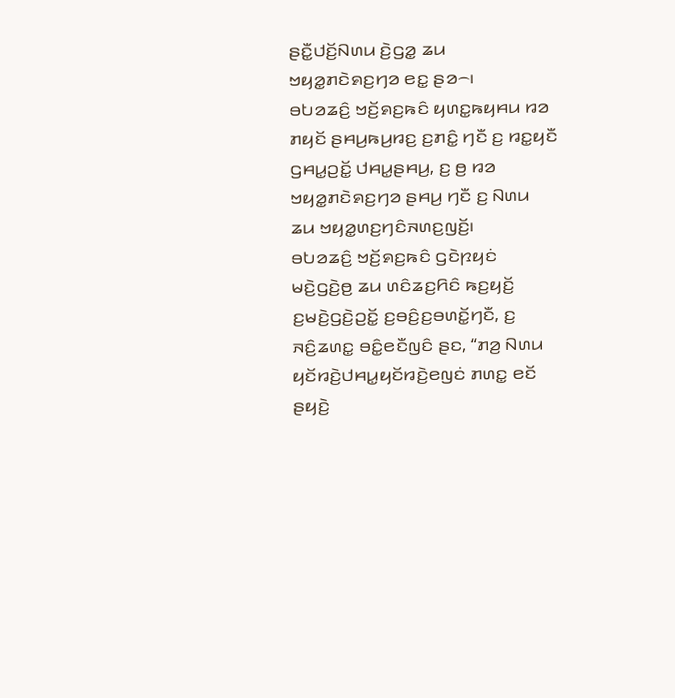ꤔꤢꤪ꤭ꤓꤢꤩ꤬ꤡꤛꤣ ꤢꤧ꤬ꤞꤤ꤭ ꤘꤣ ꤠꤟꤤ꤭ꤊꤢꤧꤎꤢ꤬ꤚꤤ ꤕꤢ꤭ ꤔꤤ꤮꤯
ꤋꤝꤤꤘꤢꤨ꤬ ꤠꤢꤩ꤬ꤎꤢ꤬ꤒꤢꤨ ꤟꤛꤢ꤭ꤒꤟꤌꤣ ꤙꤤ ꤊꤟꤢꤩ ꤔꤌꤣ꤬ꤒꤣ꤬ꤙꤢ꤬ ꤢ꤬ꤊꤢꤨ꤭ ꤚꤢꤪ ꤢ꤬ ꤙꤢ꤭ꤟꤢꤪ ꤞꤌꤣ꤭ꤑꤢꤩ꤭ ꤓꤌꤣ꤭ꤔꤌꤣ꤬, ꤢ꤬ ꤥ꤬ ꤙꤤ ꤠꤟꤤ꤭ꤊꤢꤧꤎꤢ꤬ꤚꤤ ꤔꤌꤣ꤬ ꤚꤢꤪ ꤢ꤬ ꤡꤛꤣ ꤘꤣ ꤠꤟꤤ꤭ꤛꤢ꤬ꤚꤢꤨꤏꤛꤢ꤬ꤜꤢꤩ꤬꤯
ꤋꤝꤤꤘꤢꤨ꤬ ꤠꤢꤩ꤬ꤎꤢ꤬ꤒꤢꤨ ꤞꤢꤧꤐꤟꤢꤦ ꤗꤢꤧ꤬ꤞꤢꤧ꤬ꤥ꤬ ꤘꤣ ꤛꤢꤨꤘꤢ꤬ꤖꤢꤨ ꤒꤢ꤬ꤟꤢꤩ꤬ ꤢ꤬ꤗꤢꤧ꤬ꤞꤢꤧ꤬ꤑꤢꤩ꤭ ꤢ꤬ꤋꤢꤨ꤬ꤢ꤬ꤋꤛꤢꤩ꤭ꤚꤢꤪ, ꤢ꤬ ꤏꤢꤨ꤬ꤘꤛꤢ꤭ ꤋꤢꤨ꤭ꤕꤢꤪꤜꤢꤨ ꤔꤢ, “ꤊꤤ꤬ ꤡꤛꤣ ꤟꤢꤩꤙꤢꤧ꤬ꤓꤌꤣ꤭ꤟꤢꤩꤙꤢꤧ꤬ꤕꤜꤢꤦ ꤊꤛꤢ꤭ ꤕꤢꤩ ꤔꤟꤢꤧ꤬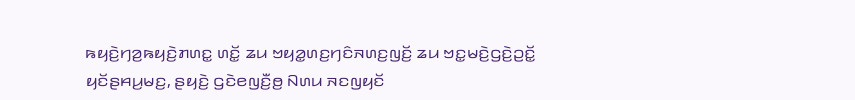ꤒꤟꤢꤧ꤬ꤚꤤ꤬ꤒꤟꤢꤧ꤬ꤊꤛꤢ꤭ ꤛꤢꤩ꤭ ꤘꤣ ꤠꤟꤤ꤭ꤛꤢ꤬ꤚꤢꤨꤏꤛꤢ꤬ꤜꤢꤩ꤬ ꤘꤣ ꤠꤢ꤭ꤗꤢꤧ꤬ꤞꤢꤧ꤬ꤑꤢꤩ꤭ ꤟꤢꤩꤔꤌꤣ꤬ꤗꤢ꤬, ꤔꤟꤢꤧ꤬ ꤞꤢꤧꤕꤜꤢꤪ꤬ꤥ꤬ ꤡꤛꤣ ꤏꤢꤜꤟꤢꤩ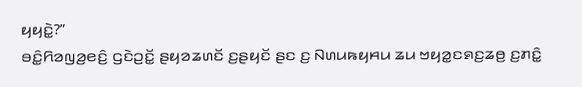ꤟꤟꤢꤧ꤭?”
ꤋꤢꤨ꤭ꤖꤤꤜꤤ꤬ꤕꤢꤨ꤬ ꤞꤢꤧꤑꤢꤩ꤭ ꤔꤟꤤꤘꤛꤢꤩ ꤢ꤬ꤔꤟꤢꤩ ꤔꤢ ꤢ꤬ ꤡꤛꤣꤒꤟꤌꤣ ꤘꤣ ꤠꤟꤤ꤭ꤢꤎꤢ꤬ꤘꤥ꤬ ꤢ꤬ꤊꤢꤨ꤭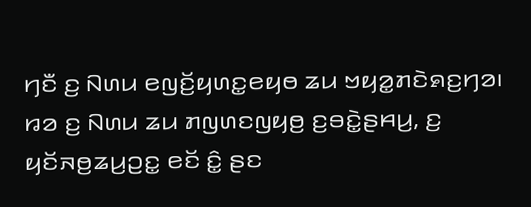ꤚꤢꤪ ꤢ꤬ ꤡꤛꤣ ꤕꤜꤢꤩ꤬ꤟꤛꤢ꤭ꤕꤟꤥ ꤘꤣ ꤠꤟꤤ꤭ꤊꤢꤧꤎꤢ꤬ꤚꤤ꤯ ꤙꤤ ꤢ꤬ ꤡꤛꤣ ꤘꤣ ꤊꤜꤛꤢꤜꤟꤥ꤬ ꤢ꤬ꤋꤢꤧ꤭ꤔꤌꤣ꤬, ꤢ꤬ ꤟꤢꤩꤏꤥ꤬ꤘꤣ꤬ꤑꤢ꤭ ꤕꤢꤩ ꤢꤨ꤭ ꤔꤢ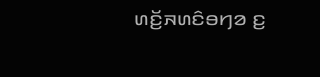ꤛꤢꤩ꤬ꤏꤛꤢꤨꤋꤚꤤ ꤢ꤬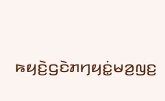ꤒꤟꤢꤧ꤬ꤞꤢꤧꤊꤚꤟꤢꤦ꤭ꤗꤤ꤬ꤜꤢ꤬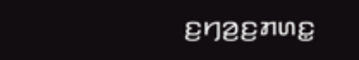ꤢ꤬ꤚꤤ꤬ꤢ꤬ꤊꤛꤢ꤭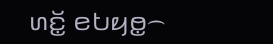ꤛꤢꤩ꤭ ꤕꤝꤟꤥ꤭꤮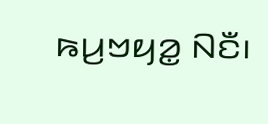ꤒꤣ꤬ꤠꤟꤤ꤭ ꤡꤢꤪ꤯